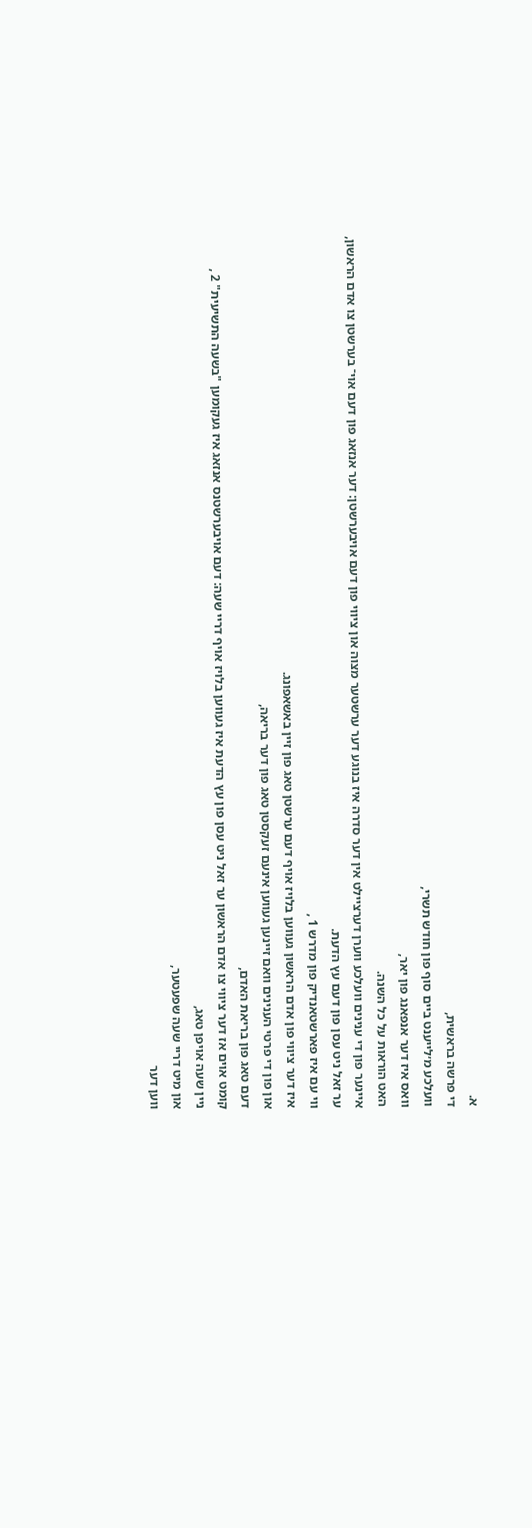א.
די פרשה בראשית,
וועלכע מ׳לייענט ביים סוף פון חודש תשרי,
וואס איז דער אנפאנג פון יאר,
האט הוראות על כל השנה.
איינער פון די ענינים וועלכע ווערן דערציילט אין דער סדרה איז בנוגע דער ערשטער מצוה און ציווי פון דעם אויבערשטן: דער אנזאג פון דעם אוי־ בערשטן צו אדם הראשון,
ער זאל ניט עסן פון דעם עץ הדעת.
ווי עם איז פארשטאנדיק פון מדרש 1 ,
איז דער ציווי פון אדם הראשון געווען בלויז אויף דעם ערשטן טאג פון זיין באשאפונג.
און פון די פרטי הענינים וואם זיינען געווען אינעם זעקסטן טאג פון דער בריאה,
דעם טאג פון בריאת האדם,
קומט אוים אז דער ציווי צו אדם הראשון ער זאל ניט עסן פון עץ הדעת איז געווען בלויז אויף דריי שעה: דעם אויבערשטנס אנזאג איז געקומען "בשעה התשיעית" 2 ,
ניין שעה אויפן טאג,
און מיט דריי שעה שפעטער,
ווען דער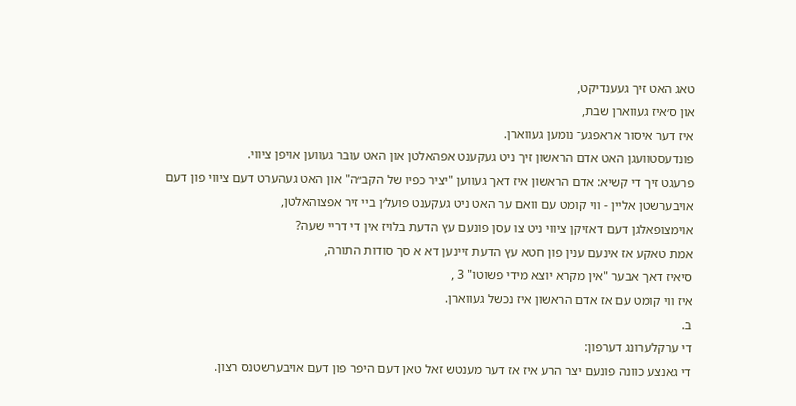טאג האט זיך געענדיקט,
און ס׳איז געווארן שבת,
איז דער איסור אראפגע־ נומען געווארן.
פונדעסטוועגן האט אדם הראשון זיך ניט געקענט אפהאלטן און האט עובר געווען אויפן ציווי.
פרעגט זיך די קשיא: אדם הראשון איז דאך געווען "יציר כפיו של הקב״ה" און האט געהערט דעם ציווי פון דעם אויבערשטן אליין - ווי קומט עם וואם ער האט ניט געקענט פועל׳ן ביי זיר אפצוהאלטן,
אוימצופאלגן דעם דאזיקן ציווי ניט צו עסן פונעם עץ הדעת בלויז אין די דריי שעה?
אמת טאקע אז אינעם ענין פון חטא עץ הדעת זיינען דא א סך סודות התורה,
סיאיז דאך אבער "אין מקרא יוצא מידי פשוטו" 3 ,
איז ווי קומט עם אז אדם הראשון איז נכשל געווארן.
ב.
די ערקלערונג דערפון:
די גאנצע כוונה פונעם יצר הרע איז אז דער מענטש זאל טאן דעם היפר פון דעם אויבערשטנס רצון.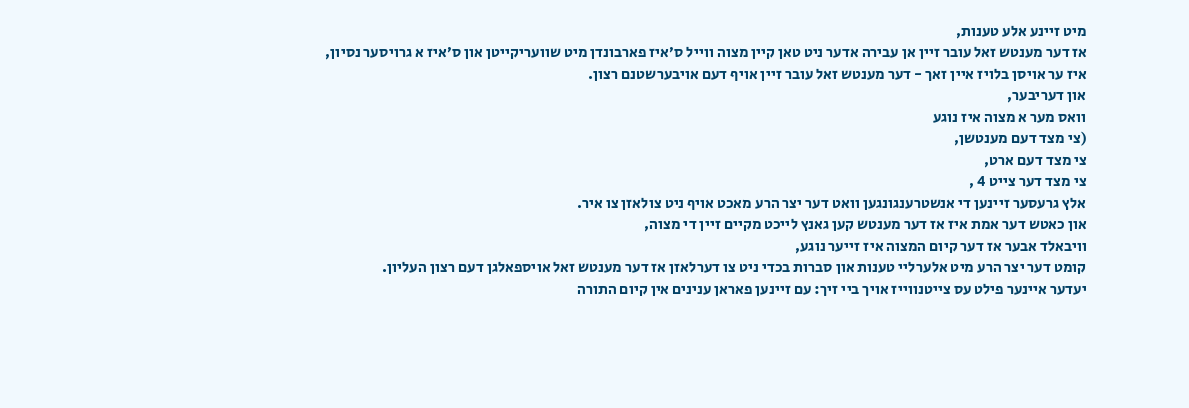מיט זיינע אלע טענות,
אז דער מענטש זאל עובר זיין אן עבירה אדער ניט טאן קיין מצוה ווייל ס׳איז פארבונדן מיט שוועריקייטן און ס׳איז א גרויסער נסיון,
איז ער אויסן בלויז איין זאך - דער מענטש זאל עובר זיין אויף דעם אויבערשטנם רצון.
און דעריבער,
וואס מער א מצוה איז נוגע
(צי מצד דעם מענטשן,
צי מצד דעם ארט,
צי מצד דער צייט 4 ,
אלץ גרעסער זיינען די אנשטרענגונגען וואט דער יצר הרע מאכט אויף ניט צולאזן צו איר.
און כאטש דער אמת איז אז דער מענטש קען גאנץ לייכט מקיים זיין די מצוה,
וויבאלד אבער אז דער קיום המצוה איז זייער נוגע,
קומט דער יצר הרע מיט אלערליי טענות און סברות בכדי ניט צו דערלאזן אז דער מענטש זאל אויספאלגן דעם רצון העליון.
יעדער איינער פילט עס צייטנווייז אויך ביי זיך: עם זיינען פאראן ענינים אין קיום התורה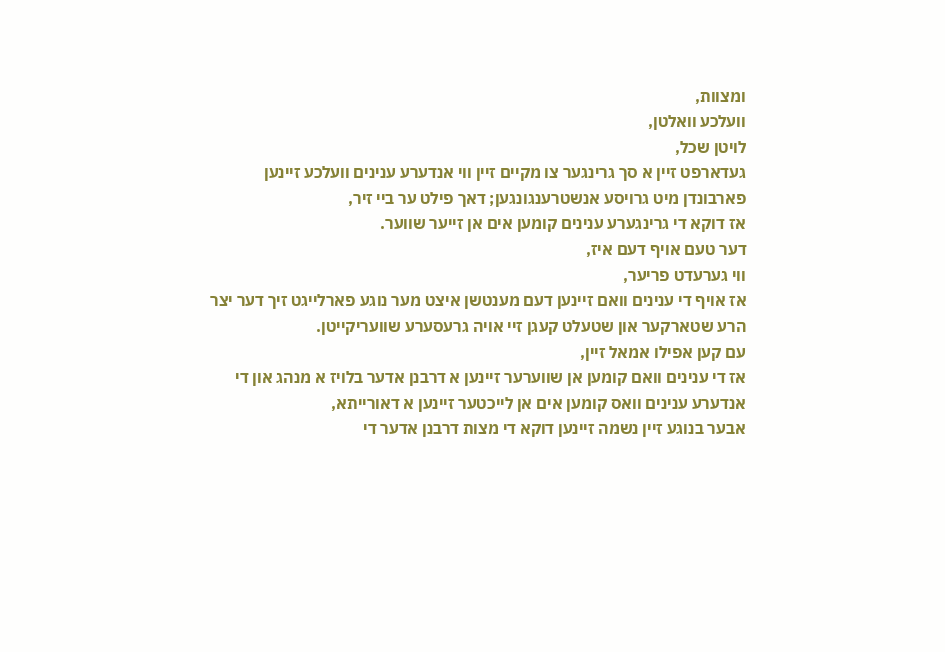ומצוות,
וועלכע וואלטן,
לויטן שכל,
געדארפט זיין א סך גרינגער צו מקיים זיין ווי אנדערע ענינים וועלכע זיינען פארבונדן מיט גרויסע אנשטרענגונגען; דאך פילט ער ביי זיר,
אז דוקא די גרינגערע ענינים קומען אים אן זייער שווער.
דער טעם אויף דעם איז,
ווי גערעדט פריער,
אז אויף די ענינים וואם זיינען דעם מענטשן איצט מער נוגע פארלייגט זיך דער יצר הרע שטארקער און שטעלט קעגן זיי אויה גרעסערע שוועריקייטן.
עם קען אפילו אמאל זיין,
אז די ענינים וואם קומען אן שווערער זיינען א דרבנן אדער בלויז א מנהג און די אנדערע ענינים וואס קומען אים אן לייכטער זיינען א דאורייתא,
אבער בנוגע זיין נשמה זיינען דוקא די מצות דרבנן אדער די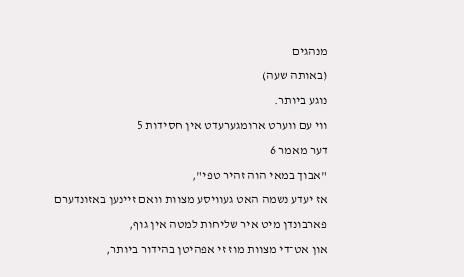מנהגים
(באותה שעה)
נוגע ביותר.
ווי עם ווערט ארומגערעדט אין חסידות 5
דער מאמר 6
"אבוך במאי הוה זהיר טפי",
אז יעדע נשמה האט געוויסע מצוות וואם זיינען באזונדערם פארבונדן מיט איר שליחות למטה אין גוף,
און אט־די מצוות מוז זי אפהיטן בהידור ביותר,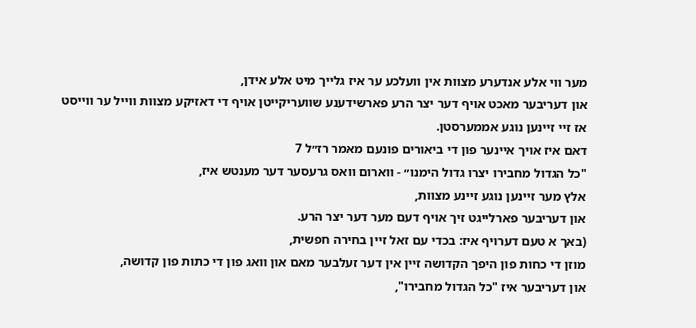מער ווי אלע אנדערע מצוות אין וועלכע ער איז גלייך מיט אלע אידן,
און דעריבער מאכט אויף דער יצר הרע פארשידענע שוועריקייטן אויף די דאזיקע מצוות ווייל ער ווייסט אז זיי זיינען נוגע אממערסטן.
דאם איז אויך איינער פון די ביאורים פונעם מאמר רז״ל 7
"כל הגדול מחבירו יצרו גדול הימנו״ - ווארום וואס גרעסער דער מענטש איז,
אלץ מער זיינען נוגע זיינע מצוות,
און דעריבער פארלייגט זיך אויף דעם מער דער יצר הרע.
(באך א טעם דערויף איז: בכדי עם זאל זיין בחירה חפשית,
מוזן די כחות פון היפך הקדושה זיין אין דער זעלבער מאם און וואג פון די כתות פון קדושה,
און דעריבער איז "כל הגדול מחבירו",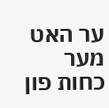ער האט מער כחות פון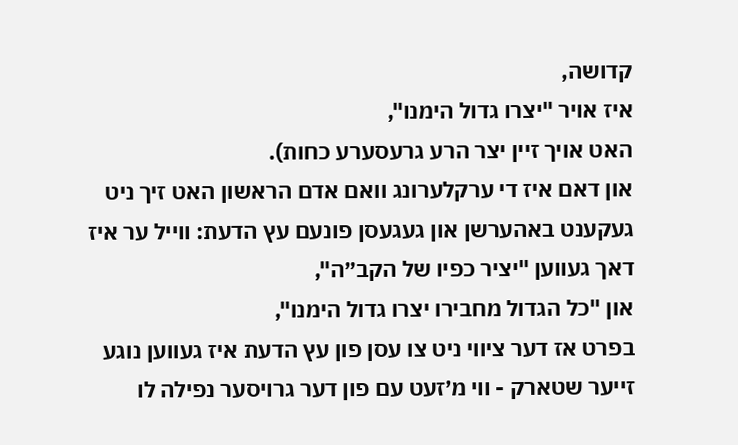קדושה,
איז אויר "יצרו גדול הימנו",
האט אויך זיין יצר הרע גרעסערע כחות).
און דאם איז די ערקלערונג וואם אדם הראשון האט זיך ניט געקענט באהערשן און געגעסן פונעם עץ הדעת: ווייל ער איז דאך געווען "יציר כפיו של הקב״ה",
און "כל הגדול מחבירו יצרו גדול הימנו",
בפרט אז דער ציווי ניט צו עסן פון עץ הדעת איז געווען נוגע זייער שטארק - ווי מ׳זעט עם פון דער גרויסער נפילה לו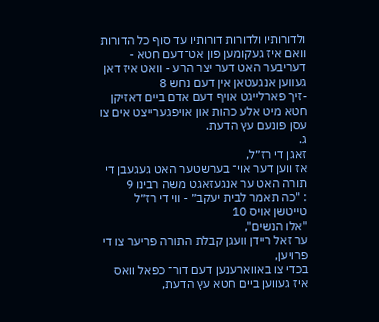ולדורותיו ולדורות דורותיו עד סוף כל הדורות וואם איז געקומען פון אט־דעם חטא -
דעריבער האט דער יצר הרע - וואט איז דאן געווען אנגעטאן אין דעם נחש 8
-זיך פארלייגט אויף דעם אדם ביים דאזיקן חטא מיט אלע כהות און אויפגערייצט אים צו עסן פונעם עץ הדעת.
ג.
זאגן די רז״ל,
אז ווען דער אוי־ בערשטער האט געגעבן די תורה האט ער אנגעזאגט משה רבינו 9
: "כה תאמר לבית יעקב״ - ווי די רז״ל טייטשן אויס 10
"אלו הנשים",
ער זאל ריידן וועגן קבלת התורה פריער צו די פרויען,
בכדי צו באווארענען דעם דור־ כפאל וואס איז געווען ביים חטא עץ הדעת,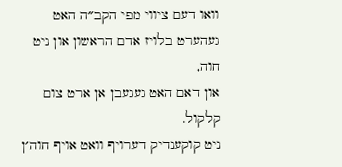וואו דעם ציווי מפי הקב״ה האט געהערט בלויז אדם הראשון און ניט חוה,
און דאם האט געגעבן אן ארט צום קלקול.
ניט קוקענדיק דערויף וואט אויף חוה׳ן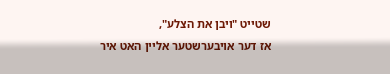שטייט "ויבן את הצלע",
אז דער אויבערשטער אליין האט איר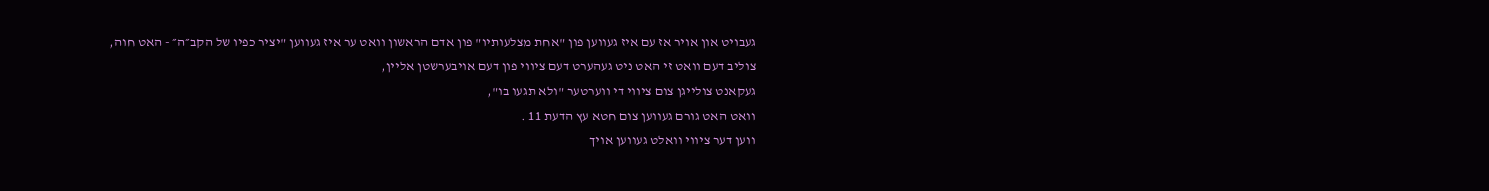געבויט און אויר אז עם איז געווען פון "אחת מצלעותיו" פון אדם הראשון וואט ער איז געווען "יציר כפיו של הקב״ה״ - האט חוה,
צוליב דעם וואט זי האט ניט געהערט דעם ציווי פון דעם אויבערשטן אליין,
געקאנט צולייגן צום ציווי די ווערטער "ולא תגעו בו",
וואט האט גורם געווען צום חטא עץ הדעת 11 .
ווען דער ציווי וואלט געווען אויך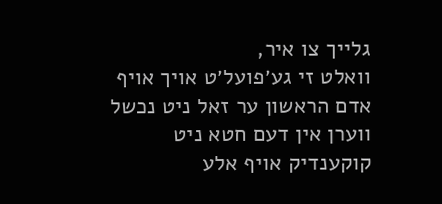גלייך צו איר,
וואלט זי גע׳פועל׳ט אויך אויף אדם הראשון ער זאל ניט נכשל ווערן אין דעם חטא ניט קוקענדיק אויף אלע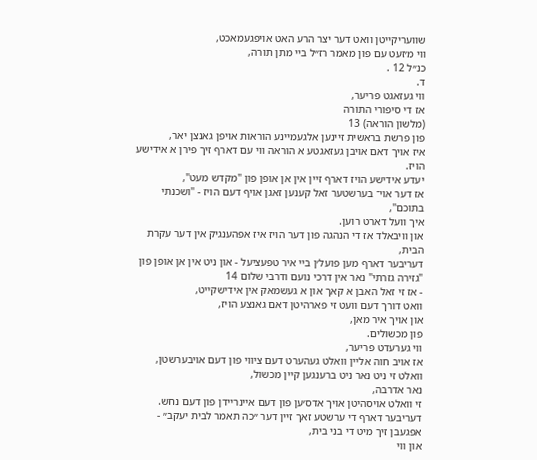שוועריקייטן וואט דער יצר הרע האט אויפגעמאכט,
ווי מ׳זעט עם פון מאמר רז״ל ביי מתן תורה,
כנ״ל 12 .
ד.
ווי געזאגט פריער,
אז די סיפורי התורה
(מלשון הוראה) 13
פון פרשת בראשית זיינען אלגעמיינע הוראות אויפן גאנצן יאר,
איז אויך דאם אויבן געזאגטע א הוראה ווי עם דארף זיך פירן א אידישע הויז.
יעדע אידישע הויז דארף זיין אין אן אופן פון "מקדש מעט",
אז דער אוי־ בערשטער זאל קענען זאגן אויף דעם הויז - "ושכנתי בתוכם",
איך וועל דארט רוען.
און וויבאלד אז די הנהגה פון דער הויז איז אפהענגיק אין דער עקרת הבית,
דעריבער דארף מען פועל׳ן ביי איר טפעציעל - און ניט אין אן אופן פון "גזירה גזרתי" נאר אין דרכי נועם ודרבי שלום 14
- אז זי זאל האבן א קאך און א געשמאק אין אידישקייט,
וואט דורך דעם וועט זי פארהיטן דאם גאנצע הויז,
און אויך איר מאן,
פון מכשולים.
ווי גערעדט פריער,
אז אויב חוה אליין וואלט געהערט דעם ציווי פון דעם אויבערשטן,
וואלט זי ניט נאר ניט ברענגען קיין מכשול,
נאר אדרבה,
זי וואלט אויסהיטן אויך אדס׳ען פון דעם איינריידן פון דעם נחש.
דעריבער דארף די ערשטע זאך זיין דער ״כה תאמר לבית יעקב״ - אפגעבן זיך מיט די בני בית,
און ווי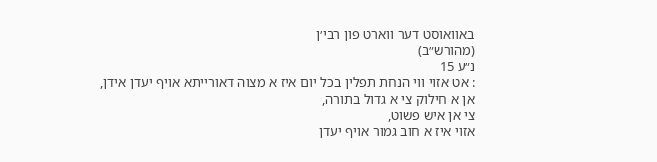באוואוסט דער ווארט פון רבי׳ן
(מהורש״ב)
נ״ע 15
: אט אזוי ווי הנחת תפלין בכל יום איז א מצוה דאורייתא אויף יעדן אידן,
אן א חילוק צי א גדול בתורה,
צי אן איש פשוט,
אזוי איז א חוב גמור אויף יעדן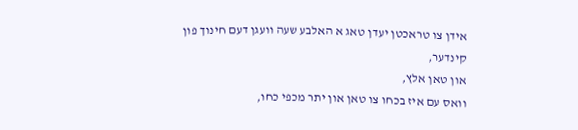אידן צו טראכטן יעדן טאג א האלבע שעה וועגן דעם חינוך פון קינדער,
און טאן אלץ,
וואס עם איז בכחו צו טאן און יתר מכפי כחו,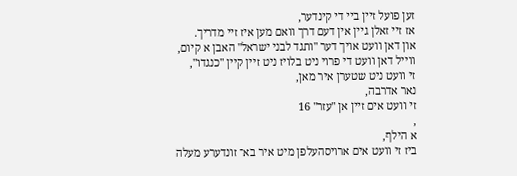זען פועל זיין ביי די קינדער,
אז זיי זאלן גיין אין דעם דרך וואם מען איז זיי מדריך.
און דאן וועט אויך דער "ותגד לבני ישראל" האבן א קיום,
ווייל דאן וועט די פרוי ניט בלויז ניט זיין קיין "כנגדו",
זי וועט ניט שטערן איר מאן,
נאר אדרבה,
זי וועט אים זיין אן "עזר" 16
,
א הילף,
ביז זי וועט אים ארויסהעלפן מיט איר בא־ זונדערע מעלה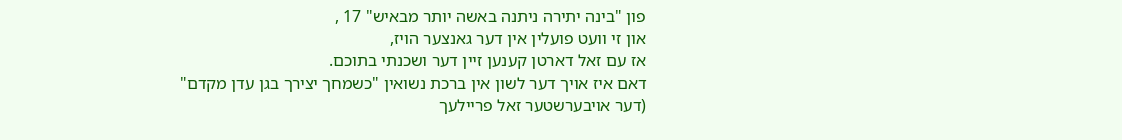פון "בינה יתירה ניתנה באשה יותר מבאיש" 17 ,
און זי וועט פועלין אין דער גאנצער הויז,
אז עם זאל דארטן קענען זיין דער ושכנתי בתוכם.
דאם איז אויך דער לשון אין ברכת נשואין "כשמחך יצירך בגן עדן מקדם"
(דער אויבערשטער זאל פריילעך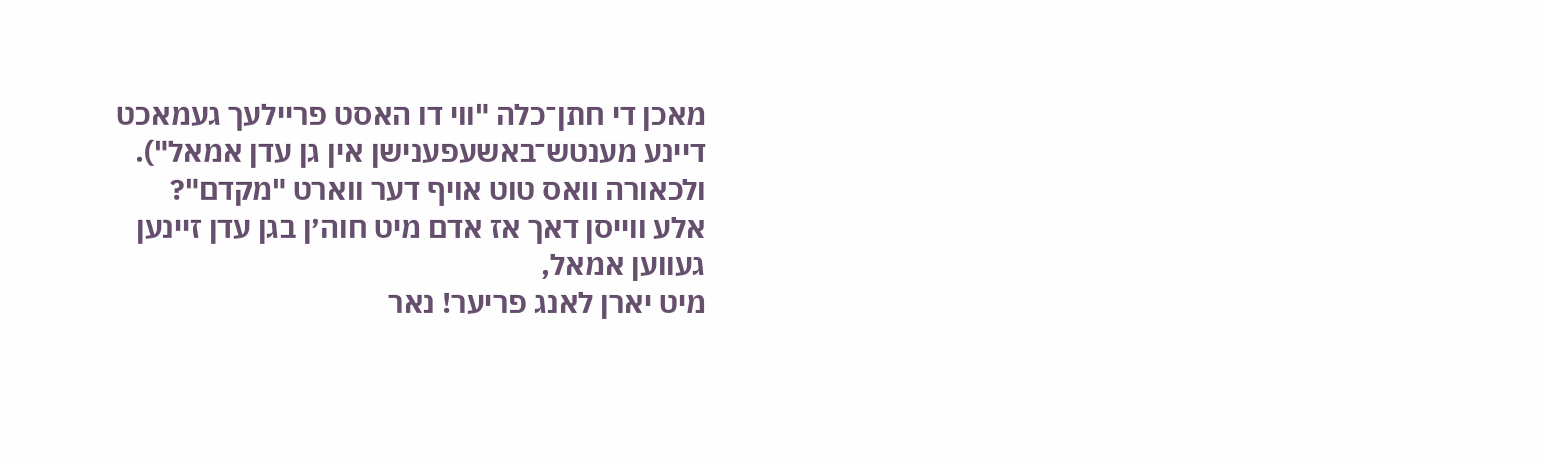מאכן די חתן־כלה "ווי דו האסט פריילעך געמאכט דיינע מענטש־באשעפענישן אין גן עדן אמאל").
ולכאורה וואס טוט אויף דער ווארט "מקדם"?
אלע ווייסן דאך אז אדם מיט חוה׳ן בגן עדן זיינען געווען אמאל,
מיט יארן לאנג פריער! נאר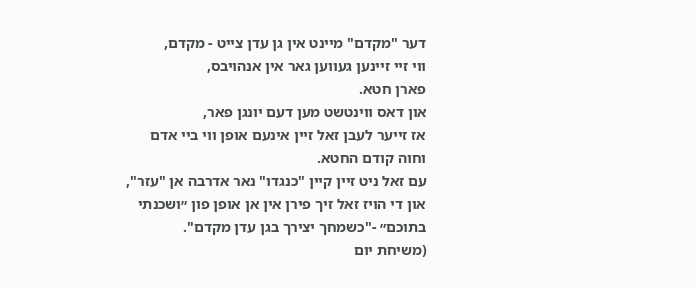דער "מקדם" מיינט אין גן עדן צייט - מקדם,
ווי זיי זיינען געווען גאר אין אנהויבס,
פארן חטא.
און דאס ווינטשט מען דעם יונגן פאר,
אז זייער לעבן זאל זיין אינעם אופן ווי ביי אדם וחוה קודם החטא.
עם זאל ניט זיין קיין "כנגדו" נאר אדרבה אן "עזר",
און די הויז זאל זיך פירן אין אן אופן פון ״ושכנתי בתוכם״ -"כשמחך יצירך בגן עדן מקדם".
(משיחת יום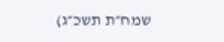שמח״ת תשכ״ג)